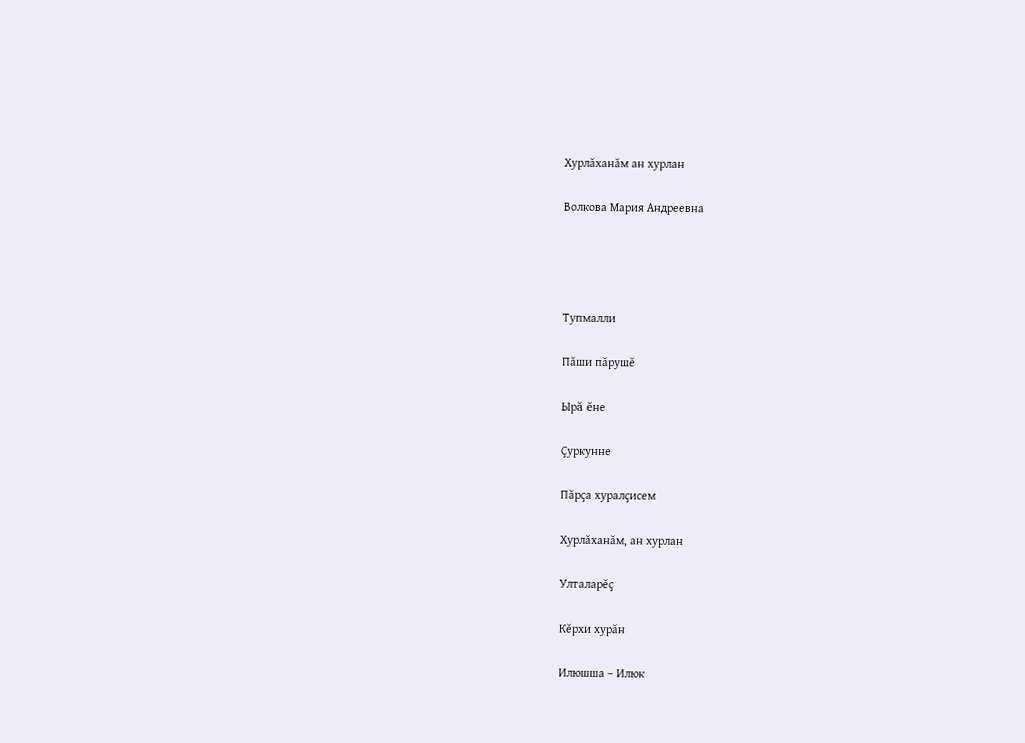Хурлăханăм ан хурлан

Волкова Мария Андреевна




Тупмалли

Пăши пăрушĕ

Ырă ĕне

Ҫуркунне

Пăрҫа хуралҫисем

Хурлăханăм, ан хурлан

Улталарĕҫ

Кĕрхи хурăн

Илюшша – Илюк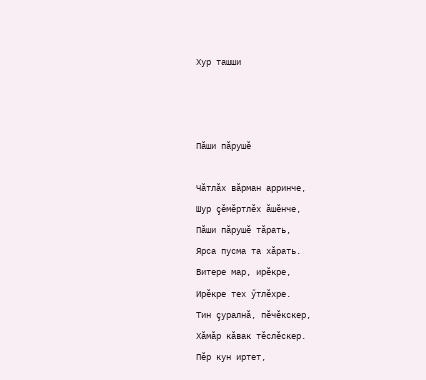Хур ташши



Пăши пăрушĕ

Чăтлăх вăрман арринче,
Шур çĕмĕртлĕх ăшĕнче,
Пăши пăрушĕ тăрать,
Ярса пусма та хăрать.
Витере мар, ирĕкре,
Ирĕкре тех ӳтлĕхре.
Тин çуралнă, пĕчĕкскер,
Хăмăр кăвак тĕслĕскер.
Пĕр кун иртет,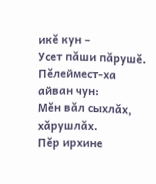икĕ кун –
Усет пăши пăрушĕ.
Пĕлеймест-ха айван чун:
Мĕн вăл сыхлăх, хăрушлăх.
Пĕр ирхине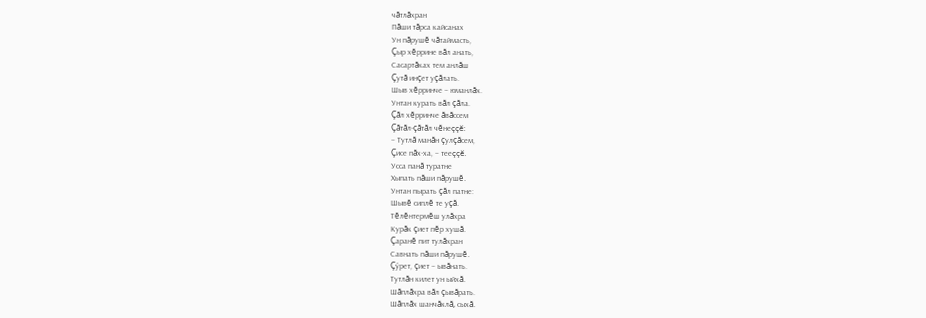чăтлăхран
Пăши тăрса кайсанах
Ун пăрушĕ чăтаймасть,
Çыр хĕррине вăл анать,
Сасартăках тем анлăш
Çутă инçет уçăлать.
Шыв хĕрринче – юманлăх.
Унтан курать вăл çăла.
Çăл хĕрринче ăвăссем
Çăтăл-çăтăл чĕнеççĕ:
– Тутлă манăн çулçăсем,
Çисе пăх-ха, – тееççĕ.
Усса панă туратне
Хыпать пăши пăрушĕ.
Унтан пырать çăл патне:
Шывĕ сиплĕ те уçă.
Тĕлĕнтермĕш улăхра
Курăк çиет пĕр хушă.
Çаранĕ пит тулăхран
Савнать пăши пăрушĕ.
Çӳрет, çиет – ывăнать.
Тутлăн килет ун ыйхă.
Шăплăхра вăл çывăрать.
Шăплăх шанчăклă, сыхă.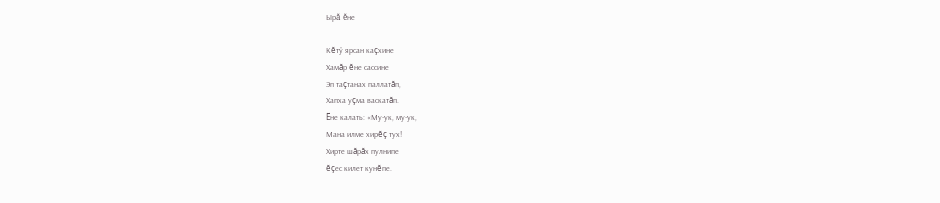Ырă ĕне

Кĕтӳ ярсан каçхине
Хамăр ĕне сассине
Эп таçтанах паллатăп,
Хапха уçма васкатăп.
Ĕне калать: «Му-ук, му-ук,
Мана илме хирĕç тух!
Хирте шăрăх пулнипе
ĕçес килет кунĕпе.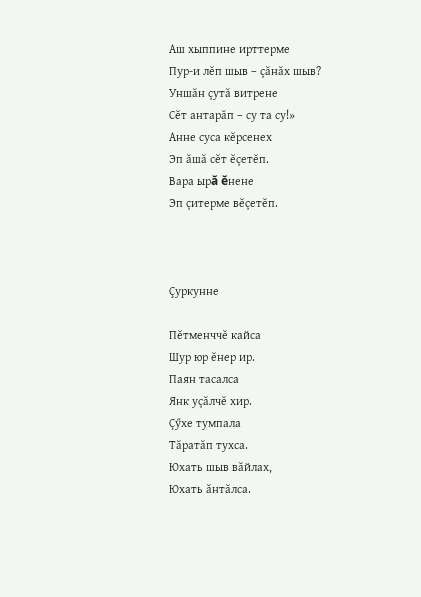Аш хыппине ирттерме
Пур-и лĕп шыв – çăнăх шыв?
Уншăн çутă витрене
Сĕт антарăп – су та су!»
Анне суса кĕрсенех
Эп ăшă сĕт ĕçетĕп.
Вара ырă ĕнене
Эп çитерме вĕçетĕп.



Ҫуркунне

Пĕтменччĕ кайса
Шур юр ĕнер ир.
Паян тасалса
Янк уçăлчĕ хир.
Çӳхе тумпала
Тăратăп тухса.
Юхать шыв вăйлах,
Юхать ăнтăлса.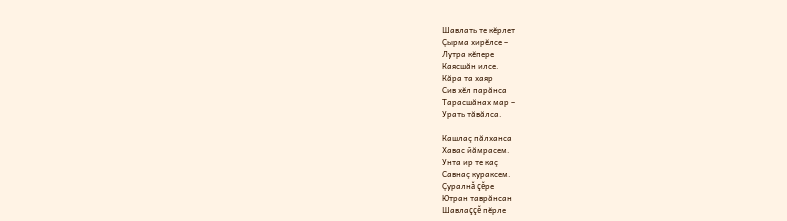Шавлать те кĕрлет
Çырма хирĕлсе –
Лутра кĕпере
Каясшăн илсе.
Кăра та хаяр
Сив хĕл парăнса
Тарасшăнах мар –
Урать тăвăлса.

Кашлаç пăлханса
Хавас йăмрасем.
Унта ир те каç
Савнаç кураксем.
Çуралнă çĕре
Ютран таврăнсан
Шавлаççĕ пĕрле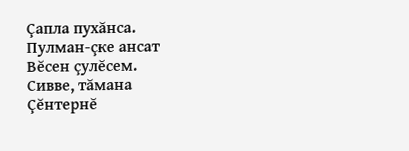Çапла пухăнса.
Пулман-çке ансат
Вĕсен çулĕсем.
Сивве, тăмана
Çĕнтернĕ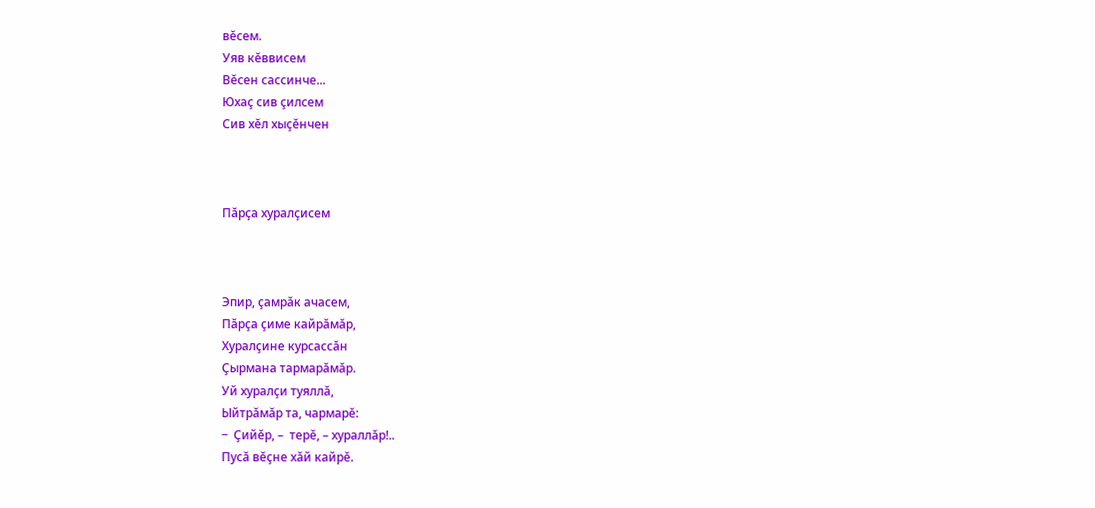вĕсем.
Уяв кĕввисем
Вĕсен сассинче...
Юхаç сив çилсем
Сив хĕл хыçĕнчен



Пăрҫа хуралҫисем



Эпир, çамрăк ачасем,
Пăрçа çиме кайрăмăр,
Хуралçине курсассăн
Çырмана тармарăмăр.
Уй хуралçи туяллă,
Ыйтрăмăр та, чармарĕ:
–  Çийĕр, –  терĕ, – хураллăр!..
Пусă вĕçне хăй кайрĕ.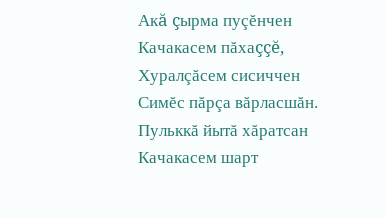Акă çырма пуçĕнчен
Качакасем пăхаççĕ,
Хуралçăсем сисиччен
Симĕс пăрçа вăрласшăн.
Пульккă йытă хăратсан
Качакасем шарт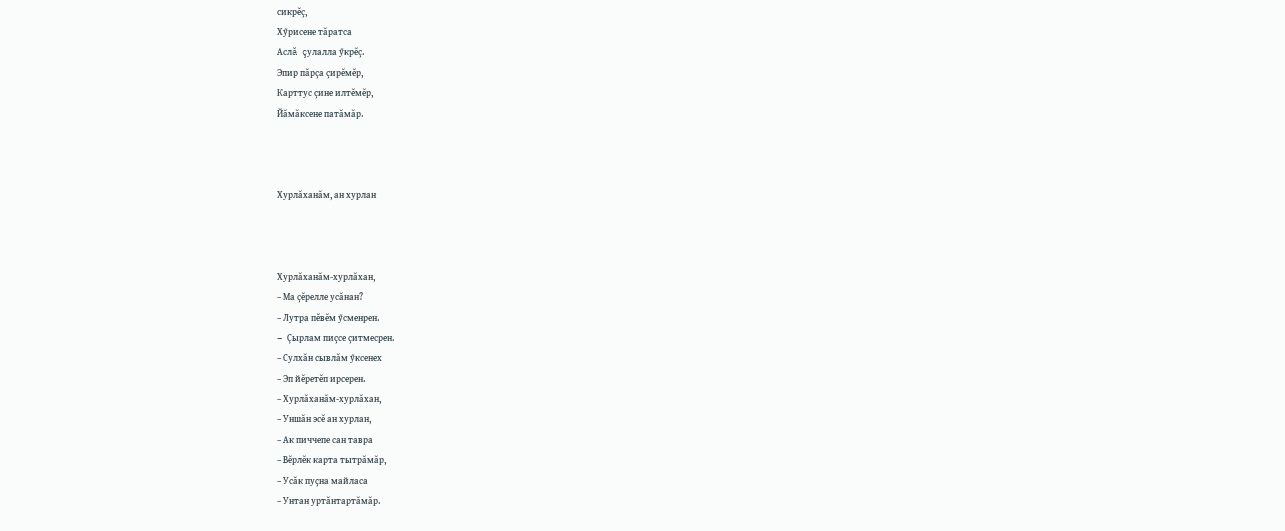сикрĕç,
Хӳрисене тăратса
Аслă çулалла ӳкрĕç.
Эпир пăрçа çирĕмĕр,
Карттус çине илтĕмĕр,
Йăмăксене патăмăр.



Хурлăханăм, ан хурлан



Хурлăханăм-хурлăхан,
– Ма çĕрелле усăнан?
– Лутра пĕвĕм ӳсменрен.
– Çырлам пиçсе çитмесрен.
– Сулхăн сывлăм ӳксенех
– Эп йĕретĕп ирсерен.
– Хурлăханăм-хурлăхан,
– Уншăн эсĕ ан хурлан,
– Ак пиччепе сан тавра
– Вĕрлĕк карта тытрăмăр,
– Усăк пуçна майласа
– Унтан уртăнтартăмăр.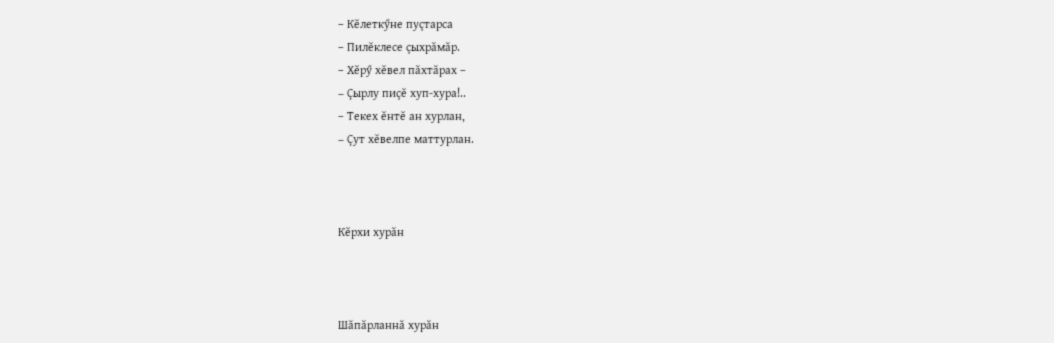– Кĕлеткӳне пуçтарса
– Пилĕклесе çыхрăмăр.
– Хĕрӳ хĕвел пăхтăрах –
– Çырлу пиçĕ хуп-хура!..
– Текех ĕнтĕ ан хурлан,
– Çут хĕвелпе маттурлан.



Кĕрхи хурăн



Шăпăрланнă хурăн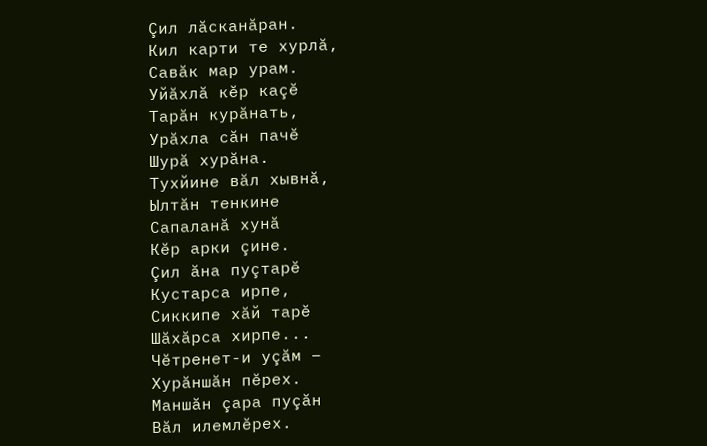Çил лăсканăран.
Кил карти те хурлă,
Савăк мар урам.
Уйăхлă кĕр каçĕ
Тарăн курăнать,
Урăхла сăн пачĕ
Шурă хурăна.
Тухйине вăл хывнă,
Ылтăн тенкине
Сапаланă хунă
Кĕр арки çине.
Çил ăна пуçтарĕ
Кустарса ирпе,
Сиккипе хăй тарĕ
Шăхăрса хирпе...
Чĕтренет-и уçăм –
Хурăншăн пĕрех.
Маншăн çара пуçăн
Вăл илемлĕрех.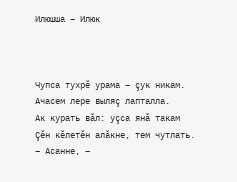Илюшша – Илюк



Чупса тухрĕ урама – çук никам.
Ачасем лере выляç лапталла.
Ак курать вăл: уçса янă такам
Çĕн кĕлетĕн алăкне, тем чутлать.
– Асанне, –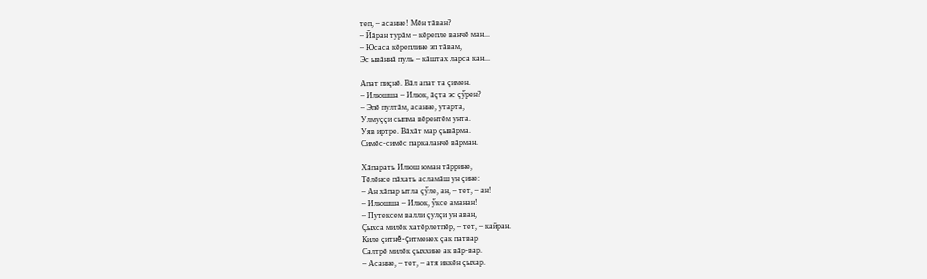теп, – асанне! Мĕн тăван?
– Йăран турăм – кĕрепле ванчĕ ман...
– Юсаса кĕреплине эп тăвам,
Эс ывăннă пуль – кăштах ларса кан...

Апат пиçнĕ. Вăл апат та çимен.
– Илюшша – Илюк, ăçта эс çӳрен?
– Эпĕ пултăм, асанне, утарта,
Улмуççи сыпма вĕрентĕм унта.
Уяв иртре. Вăхăт мар çывăрма.
Симĕс-симĕс паркаланчĕ вăрман.

Хăпарать Илюш юман тăррине,
Тĕлĕнсе пăхать асламăш ун çине:
– Ан хăпар ытла çӳле, ан, – тет, – ан!
– Илюшша – Илюк, ӳксе аманан!
– Путексем валли çулçи ун аван,
Çыхса милĕк хатĕрлетпĕр, – тет, – кайран.
Киле çитнĕ-çитменех çак патвар
Салтрĕ милĕк çыххине ак вăр-вар.
– Асанне, – тет, – атя иккĕн çыхар.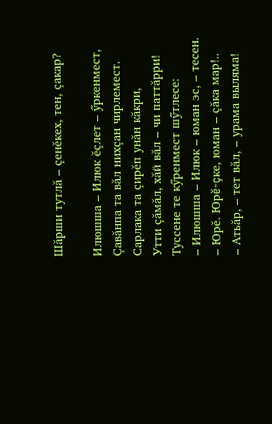Шăрши тутлă – çенĕкех, тен, çакар?

Илюшша – Илюк ĕçлет – ӳркенмест,
Çавăнпа та вăл нихçан чирлемест.
Сарлака та çирĕп унăн кăкри,
Утти çăмăл, хăй вăл – чи паттăрри!
Туссене те кӳренмест шӳтлесе:
– Илюшша – Илюк – юман эс, – тесен.
– Юрĕ. Юрĕ-çке, юман – çăка мар!..
– Атьăр, – тет вăл, – урама выляма!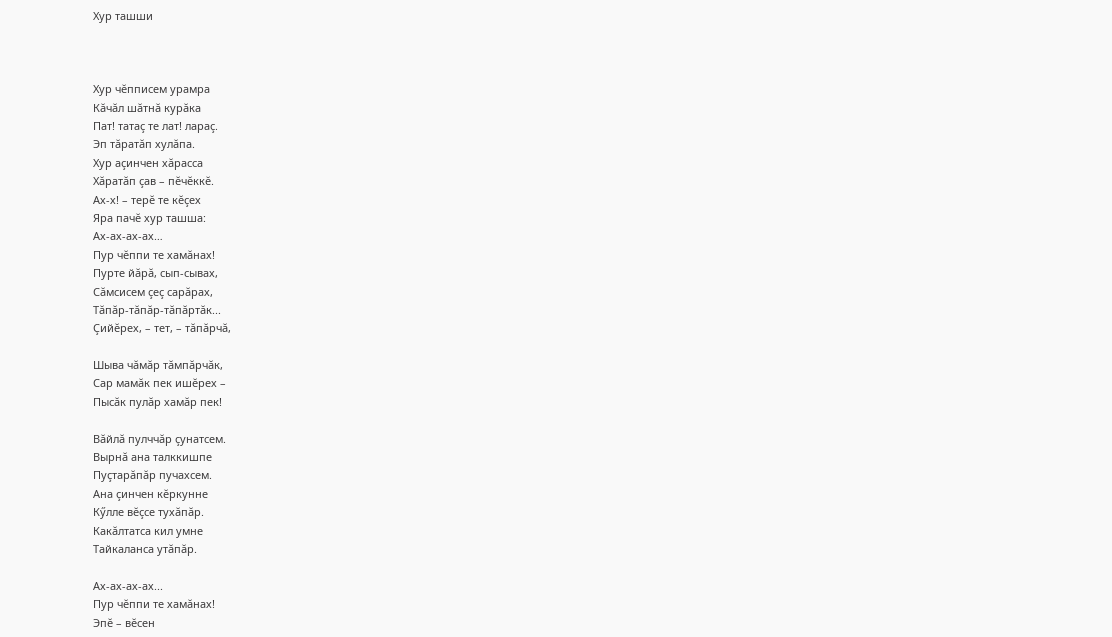Хур ташши



Хур чĕпписем урамра
Кăчăл шăтнă курăка
Пат! татаç те лат! лараç.
Эп тăратăп хулăпа.
Хур аçинчен хăрасса
Хăратăп çав – пĕчĕккĕ.
Ах-х! – терĕ те кĕçех
Яра пачĕ хур ташша:
Ах-ах-ах-ах…
Пур чĕппи те хамăнах!
Пурте йăрă, сып-сывах,
Сăмсисем çеç сарăрах,
Тăпăр-тăпăр-тăпăртăк...
Çийĕрех, – тет, – тăпăрчă,

Шыва чăмăр тăмпăрчăк,
Сар мамăк пек ишĕрех –
Пысăк пулăр хамăр пек!

Вăйлă пулччăр çунатсем.
Вырнă ана талккишпе
Пуçтарăпăр пучахсем.
Ана çинчен кĕркунне
Кӳлле вĕçсе тухăпăр.
Какăлтатса кил умне
Тайкаланса утăпăр.

Ах-ах-ах-ах...
Пур чĕппи те хамăнах!
Эпĕ – вĕсен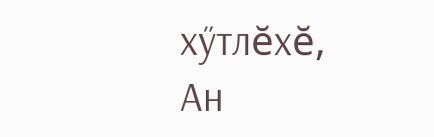хӳтлĕхĕ,
Ан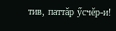тив, паттăр ӳсчĕр-и!